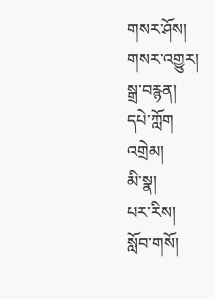གསར་ཤོས།
གསར་འགྱུར།
སྒྲ་བརྙན།
དཔེ་ཀློག
འགྲེམ།
མི་སྣ།
པར་རིས།
སློབ་གསོ།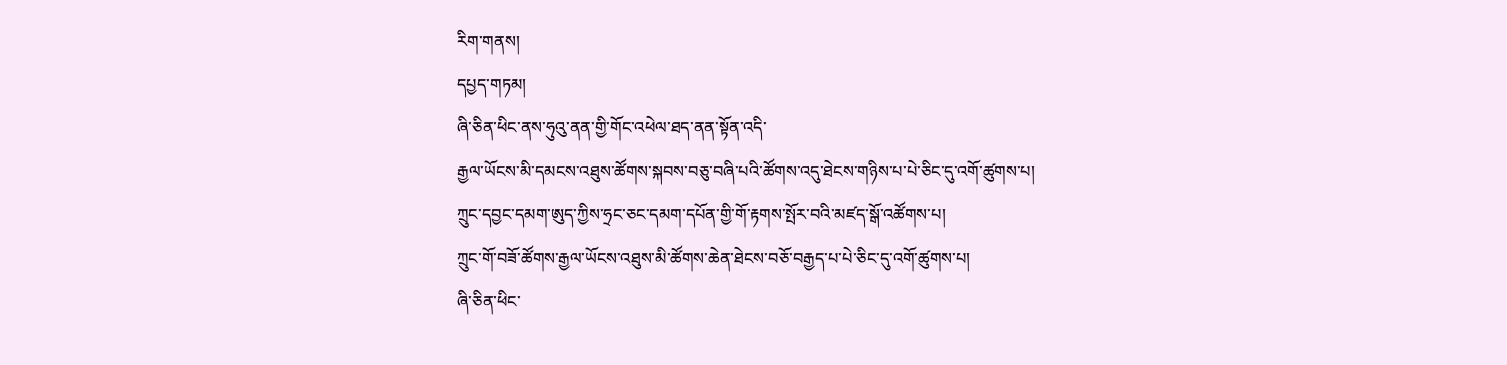རིག་གནས།
དཔྱད་གཏམ།
ཞི་ཅིན་ཕིང་ནས་ཧུའུ་ནན་གྱི་གོང་འཕེལ་ཐད་ནན་སྟོན་འདི་
རྒྱལ་ཡོངས་མི་དམངས་འཐུས་ཚོགས་སྐབས་བཅུ་བཞི་པའི་ཚོགས་འདུ་ཐེངས་གཉིས་པ་པེ་ཅིང་དུ་འགོ་ཚུགས་པ།
ཀྲུང་དབྱང་དམག་ཨུད་ཀྱིས་ཧྲང་ཅང་དམག་དཔོན་གྱི་གོ་རྟགས་སྤོར་བའི་མཛད་སྒོ་འཚོགས་པ།
ཀྲུང་གོ་བཟོ་ཚོགས་རྒྱལ་ཡོངས་འཐུས་མི་ཚོགས་ཆེན་ཐེངས་བཅོ་བརྒྱད་པ་པེ་ཅིང་དུ་འགོ་ཚུགས་པ།
ཞི་ཅིན་ཕིང་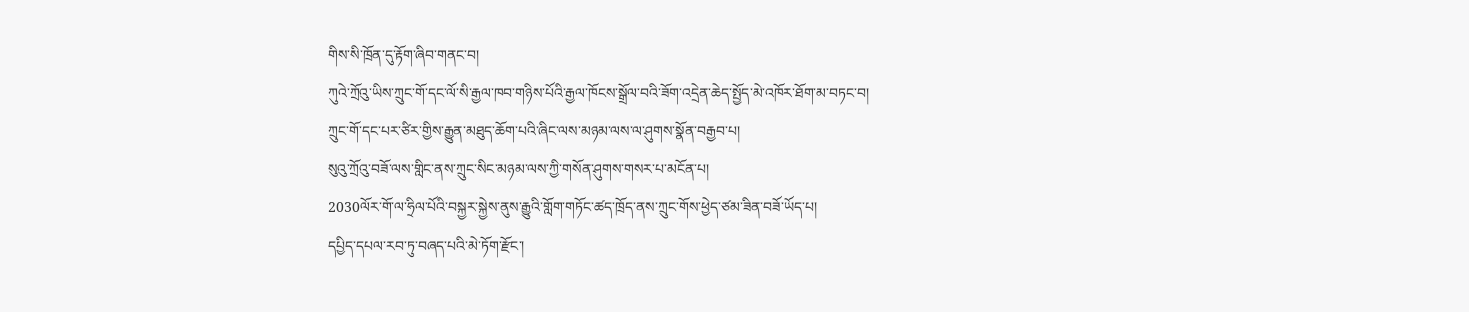གིས་སི་ཁྲོན་དུ་རྟོག་ཞིབ་གནང་བ།
ཀུའེ་ཀྲོའུ་ཡིས་ཀྲུང་གོ་དང་ལོ་སི་རྒྱལ་ཁབ་གཉིས་པོའི་རྒྱལ་ཁོངས་སྒྲོལ་བའི་ཟོག་འདྲེན་ཆེད་སྤྱོད་མེ་འཁོར་ཐོག་མ་བཏང་བ།
ཀྲུང་གོ་དང་པར་ཙིར་གྱིས་རྒྱུན་མཐུད་ཆོག་པའི་ཞིང་ལས་མཉམ་ལས་ལ་ཤུགས་སྣོན་བརྒྱབ་པ།
སུའུ་ཀྲོའུ་བཟོ་ལས་གླིང་ནས་ཀྲུང་སིང་མཉམ་ལས་ཀྱི་གསོན་ཤུགས་གསར་པ་མངོན་པ།
2030ལོར་གོ་ལ་ཧྲིལ་པོའི་བསྐྱར་སྐྱེས་ནུས་རྒྱུའི་གློག་གཏོང་ཚད་ཁྲོད་ནས་ཀྲུང་གོས་ཕྱེད་ཙམ་ཟིན་བཟོ་ཡོད་པ།
དཔྱིད་དཔལ་རབ་ཏུ་བཞད་པའི་མེ་ཏོག་རྫོང་།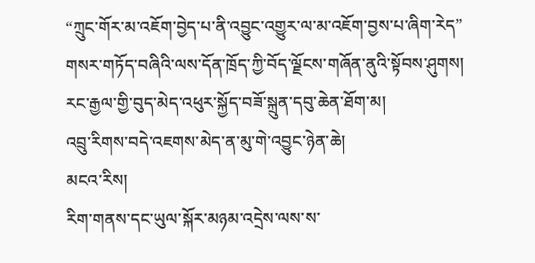“ཀྲུང་གོར་མ་འཇོག་བྱེད་པ་ནི་འབྱུང་འགྱུར་ལ་མ་འཇོག་བྱས་པ་ཞིག་རེད”
གསར་གཏོད་བཞིའི་ལས་དོན་ཁྲོད་ཀྱི་བོད་ལྗོངས་གཞོན་ནུའི་སྟོབས་ཤུགས།
རང་རྒྱལ་གྱི་བུད་མེད་འཕུར་སྐྱོད་བཟོ་སྐྲུན་དབུ་ཆེན་ཐོག་མ།
འབྲུ་རིགས་བདེ་འཇགས་མེད་ན་མུ་གེ་འབྱུང་ཉེན་ཆེ།
མངའ་རིས།
རིག་གནས་དང་ཡུལ་སྐོར་མཉམ་འདྲེས་ལས་ས་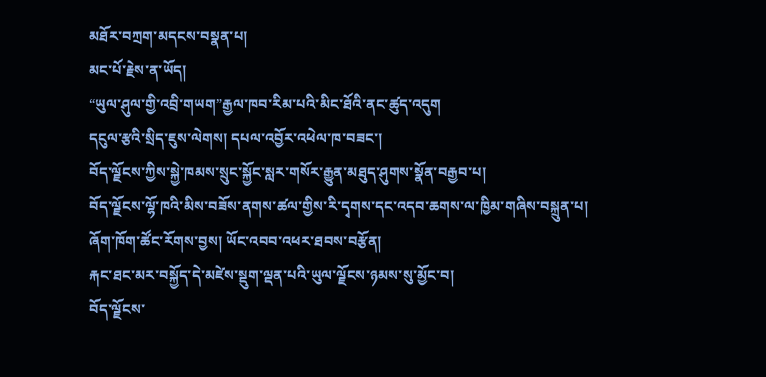མཐོར་བཀྲག་མདངས་བསྣན་པ།
མང་པོ་རྗེས་ན་ཡོད།
“ཡུལ་ཤུལ་གྱི་འབྲི་གཡག”རྒྱལ་ཁབ་རིམ་པའི་མིང་ཐོའི་ནང་ཚུད་འདུག
དངུལ་རྩའི་སྲིད་ཇུས་ལེགས། དཔལ་འབྱོར་འཕེལ་ཁ་བཟང་།
བོད་ལྗོངས་ཀྱིས་སྐྱེ་ཁམས་སྲུང་སྐྱོང་སླར་གསོར་རྒྱུན་མཐུད་ཤུགས་སྣོན་བརྒྱབ་པ།
བོད་ལྗོངས་ལྷོ་ཁའི་མིས་བཟོས་ནགས་ཚལ་གྱིས་རི་དྭགས་དང་འདབ་ཆགས་ལ་ཁྱིམ་གཞིས་བསྐྲུན་པ།
ཞོག་ཁོག་ཚོང་རོགས་བྱས། ཡོང་འབབ་འཕར་ཐབས་བརྩོན།
རྐང་ཐང་མར་བསྐྱོད་དེ་མཛེས་སྡུག་ལྡན་པའི་ཡུལ་ལྗོངས་ཉམས་སུ་མྱོང་བ།
བོད་ལྗོངས་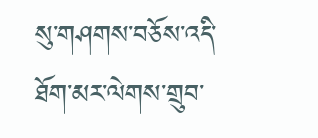སུ་གཤགས་བཅོས་འདི་ཐོག་མར་ལེགས་གྲུབ་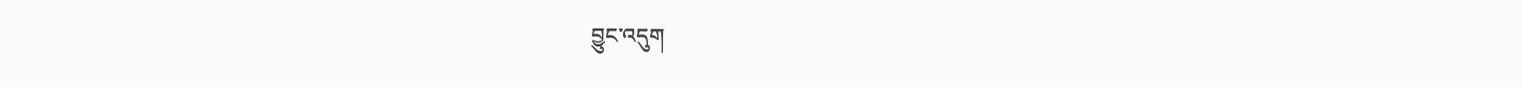བྱུང་འདུག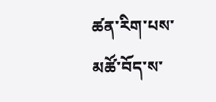ཚན་རིག་པས་མཚོ་བོད་ས་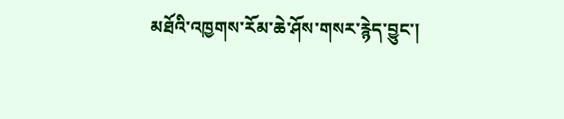མཐོའི་འཁྱགས་རོམ་ཆེ་ཤོས་གསར་རྙེད་བྱུང་།